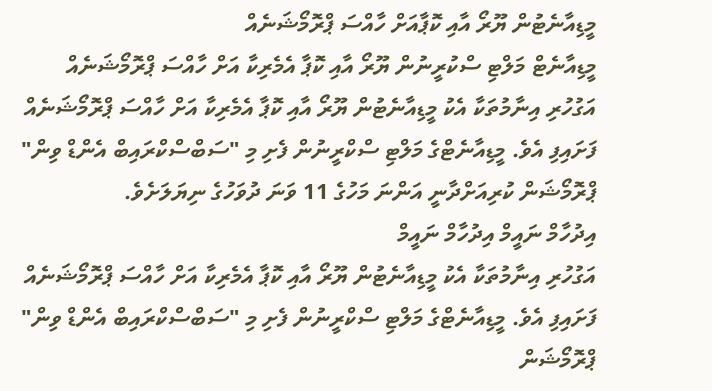މީޑިއާނެޓުން ޔޫރޯ އާއި ކޮޕާއަށް ހާއްސަ ޕްރޮމޯޝަނެއް
މީޑިއާނެޓް މަލްޓި ސްކުރީނުން ޔޫރޯ އާއި ކޮޕާ އެމެރިކާ އަށް ހާއްސަ ޕްރޮމޯޝަނެއް
އަގުހުރި އިނާމުތަކާ އެކު މީޑިއާނެޓުން ޔޫރޯ އާއި ކޮޕާ އެމެރިކާ އަށް ހާއްސަ ޕްރޮމޯޝަނެއް ފަށައިފި އެވެ. މީޑިއާނެޓްގެ މަލްޓި ސްކްރީނުން ފެށި މި "ސަބްސްކްރައިބް އެންޑް ވިން" ޕްރޮމޯޝަން ކުރިއަށްދާނީ އަންނަ މަހުގެ 11 ވަނަ ދުވަހުގެ ނިޔަލަށެވެ.
އިދުހާމް ނައީމް އިދުހާމް ނައީމް
އަގުހުރި އިނާމުތަކާ އެކު މީޑިއާނެޓުން ޔޫރޯ އާއި ކޮޕާ އެމެރިކާ އަށް ހާއްސަ ޕްރޮމޯޝަނެއް ފަށައިފި އެވެ. މީޑިއާނެޓްގެ މަލްޓި ސްކްރީނުން ފެށި މި "ސަބްސްކްރައިބް އެންޑް ވިން" ޕްރޮމޯޝަން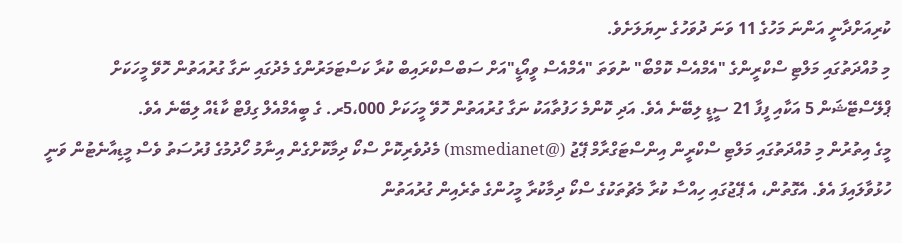ކުރިއަށްދާނީ އަންނަ މަހުގެ 11 ވަނަ ދުވަހުގެ ނިޔަލަށެވެ.
މި މުއްދަތުގައި މަލްޓި ސްކްރީންގެ "އެމްއެސް ކޮމްބޯ" ނުވަތަ "އެމްއެސް ވީއޯޑީ"އަށް ސަބްސްކްރައިބް ކުރާ ކަސްޓަމަރުންގެ މެދުގައި ނަގާ ގުރުއަތުން ހޮވޭ މީހަކަށް ޕްލޭސްޓޭޝަން 5 އަކާއި ފީފާ 21 ސީޑީ ލިބޭނެ އެވެ. އަދި ކޮންމެ ހަފުތާއަކު ނަގާ ގުރުއަތުން ހޮވޭ މީހަކަށް 5،000ރ. ގެ ބީއެމްއެލް ގިފްޓް ކާޑެއް ލިބޭނެ އެވެ.
މީގެ އިތުރުން މި މުއްދަތުގައި މަލްޓި ސްކްރީން އިންސްޓަގްރާމް ޕޭޖު (@msmedianet) މެދުވެރިކޮށް ސްކޯ ދިމާކޮށްގެން އިނާމު ހޯދުމުގެ ފުރުސަތު ވެސް މީޑިއާނެޓުން ވަނީ ހުޅުވާލައިފަ އެވެ. އެގޮތުން، އެ ޕޭޖުގައި ހިއްސާ ކުރާ މެޗުތަކުގެ ސްކޯ ދިމާކުރާ މީހުންގެ ތެރެއިން ގުރުއަތުން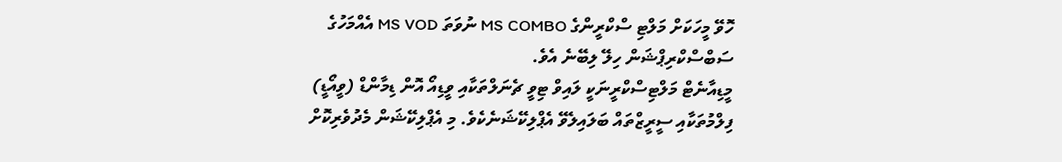ހޮވޭ މީހަކަށް މަލްޓި ސްކްރީންގެ MS COMBO ނުވަތަ MS VOD އެއްމަހުގެ ސަބްސްކްރިޕްޝަން ހިލޭ ލިބޭނެ އެވެ.
މީޑިއާނެޓް މަލްޓިސްކްރީނަކީ ލައިވް ޓިވީ ޗެނަލްތަކާއި ވީޑިއޯ އޮން ޑިމާންޑް (ވީއޯޑީ) ފިލްމުތަކާއި ސީރީޒްތައް ބަލައިލެވޭ އެޕްލިކޭޝަނެކެވެ. މި އެޕްލިކޭޝަން މެދުވެރިކޮށް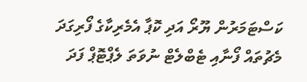ކަސްޓަމަރުން ޔޫރޯ އަދި ކޮޕާ އެމެރިކާގެ ފޯރިގަދަ މެޗުތައް ފޯނާއި ޓެބްލެޓް ނުވަތަ ލެޕްޓޮޕް ފަދަ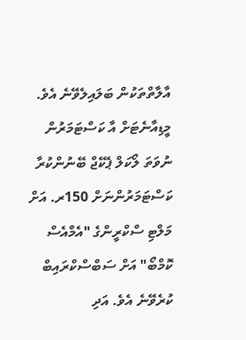އާލާތްތަކުން ބަލައިލެވޭނެ އެވެ.
މީޑިއާނެޓަށް އާ ކަސްޓަމަރުން ނުވަތަ ލޯކަލް ޕެކޭޖް ބޭނުންކުރާ ކަސްޓަމަރުންނަށް 150ރ. އަށް މަލްޓި ސްކްރީންގެ "އެމްއެސް ކޮމްބޯ" އަށް ސަބްސްކްރައިބް ކުރެވޭނެ އެވެ. އަދި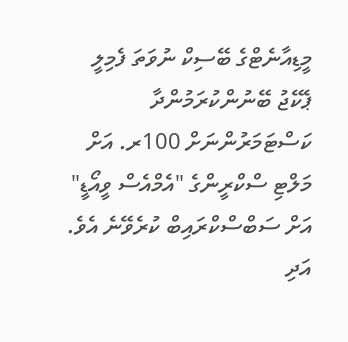މީޑިއާނެޓްގެ ބޭސިކް ނުވަތަ ފެމިލީ ޕެކޭޖު ބޭނުންކުރަމުންދާ ކަސްޓަމަރުންނަށް 100ރ. އަށް މަލްޓި ސްކްރީންގެ "އެމްއެސް ވީއޯޑީ" އަށް ސަބްސްކްރައިބް ކުރެވޭނެ އެވެ. އަދި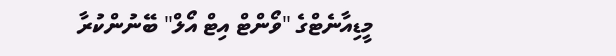މީޑިއާނެޓްގެ "ވޯންޓް އިޓް އޯލް" ބޭނުންކުރާ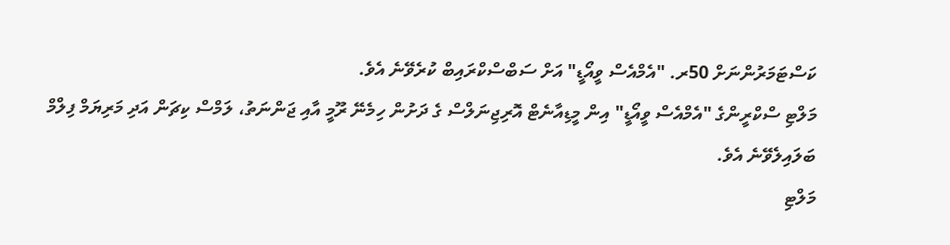ކަސްޓަމަރުންނަށް 50ރ. "އެމްއެސް ވީއޯޑީ" އަށް ސަބްސްކްރައިބް ކުރެވޭނެ އެވެ.
މަލްޓި ސްކްރީންގެ "އެމްއެސް ވީއޯޑީ" އިން މީޑިއާނެޓް އޮރިޖިނަލްސް ގެ ދަށުން ހިމެނޭ ރޫމީ އާއި ޖަންނަތު، ލަމްސް ކިޗަން އަދި މަރިޔަމް ފިލްމް ބަލައިލެވޭނެ އެވެ.
މަލްޓި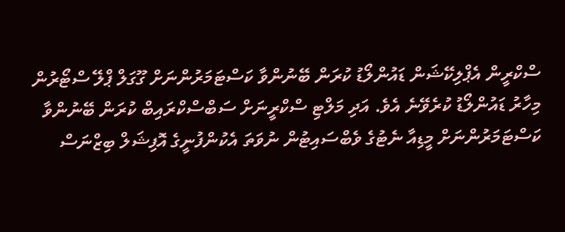ސްކްރީން އެޕްލިކޭޝަން ޑައުންލޯޑު ކުރަން ބޭނުންވާ ކަސްޓަމަރުންނަށް ގޫގަލް ޕްލޭ ސްޓޯރުން މިހާރު ޑައުންލޯޑު ކުރެވޭނެ އެވެ. އަދި މަލްޓި ސްކްރީނަށް ސަބްސްކްރައިބް ކުރަން ބޭނުންވާ ކަސްޓަމަރުންނަށް މީޑިއާ ނެޓުގެ ވެބްސައިޓުން ނުވަތަ އެކުންފުނީގެ އޮފިޝަލް ބިޒްނަސް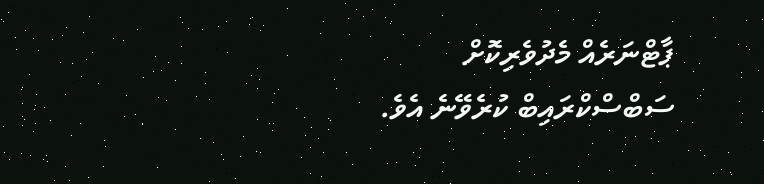ޕާޓްނަރެއް މެދުވެރިކޮށް ސަބްސްކްރައިބް ކުރެވޭނެ އެވެ.